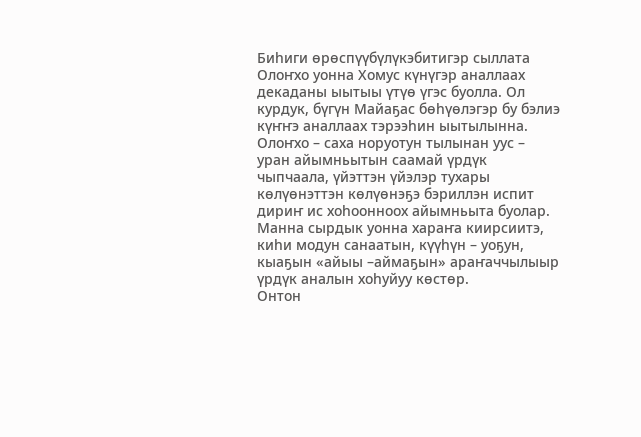Биһиги өрөспүүбүлүкэбитигэр сыллата Олоҥхо уонна Хомус күнүгэр аналлаах декаданы ыытыы үтүө үгэс буолла. Ол курдук, бүгүн Майаҕас бөһүөлэгэр бу бэлиэ күҥҥэ аналлаах тэрээһин ыытылынна.
Олоҥхо – саха норуотун тылынан уус – уран айымньытын саамай үрдүк чыпчаала, үйэттэн үйэлэр тухары көлүөнэттэн көлүөнэҕэ бэриллэн испит дириҥ ис хоһоонноох айымньыта буолар. Манна сырдык уонна хараҥа киирсиитэ, киһи модун санаатын, күүһүн – уоҕун, кыаҕын «айыы –аймаҕын» араҥаччылыыр үрдүк аналын хоһуйуу көстөр.
Онтон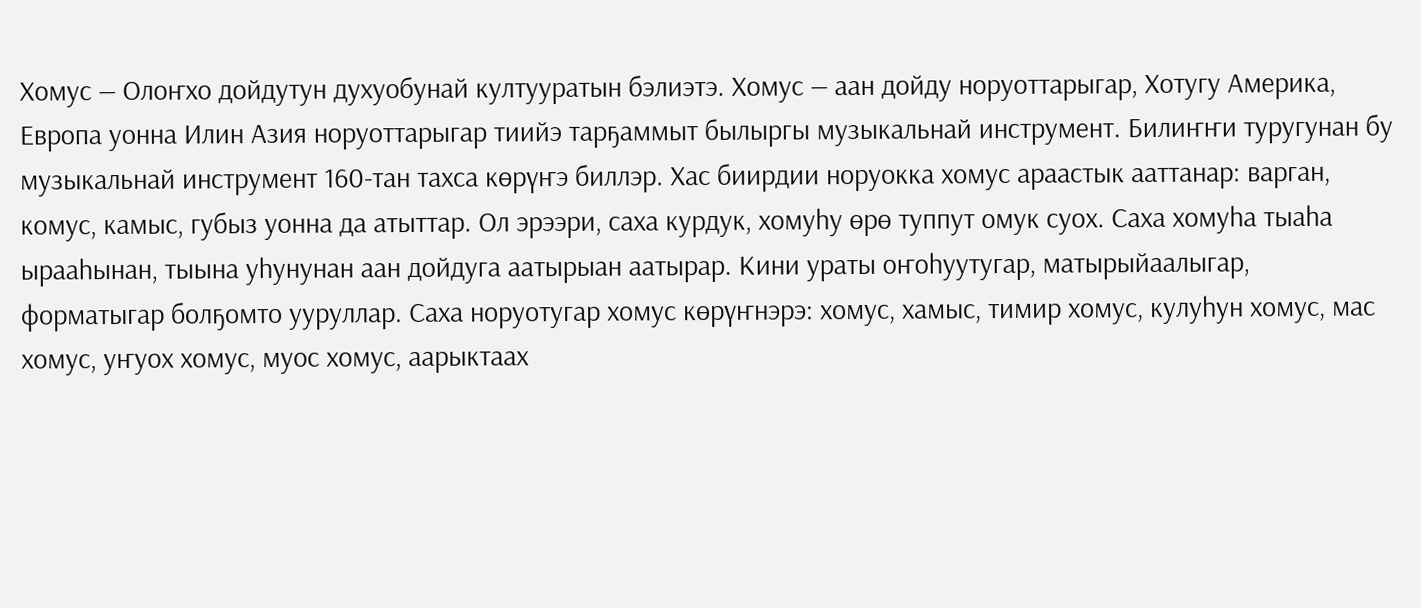Хомус — Олоҥхо дойдутун духуобунай култууратын бэлиэтэ. Хомус — аан дойду норуоттарыгар, Хотугу Америка, Европа уонна Илин Азия норуоттарыгар тиийэ тарҕаммыт былыргы музыкальнай инструмент. Билиҥҥи туругунан бу музыкальнай инструмент 160-тан тахса көрүҥэ биллэр. Хас биирдии норуокка хомус араастык ааттанар: варган, комус, камыс, губыз уонна да атыттар. Ол эрээри, саха курдук, хомуһу өрө туппут омук суох. Саха хомуһа тыаһа ырааһынан, тыына уһунунан аан дойдуга аатырыан аатырар. Кини ураты оҥоһуутугар, матырыйаалыгар, форматыгар болҕомто ууруллар. Саха норуотугар хомус көрүҥнэрэ: хомус, хамыс, тимир хомус, кулуһун хомус, мас хомус, уҥуох хомус, муос хомус, аарыктаах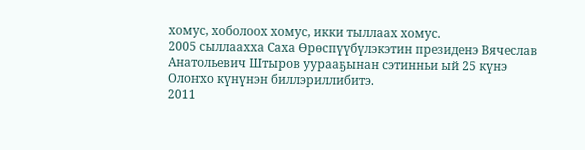хомус, хоболоох хомус, икки тыллаах хомус.
2005 сыллаахха Саха Өрөспүүбүлэкэтин президенэ Вячеслав Анатольевич Штыров уурааҕынан сэтинньи ый 25 күнэ Олоҥхо күнүнэн биллэриллибитэ.
2011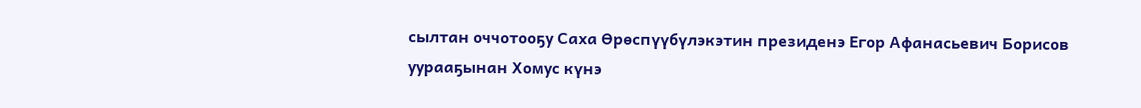сылтан оччотооҕу Саха Өрөспүүбүлэкэтин президенэ Егор Афанасьевич Борисов уурааҕынан Хомус күнэ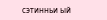сэтинньи ый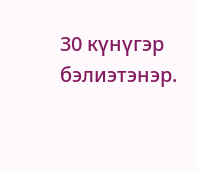30 күнүгэр бэлиэтэнэр.